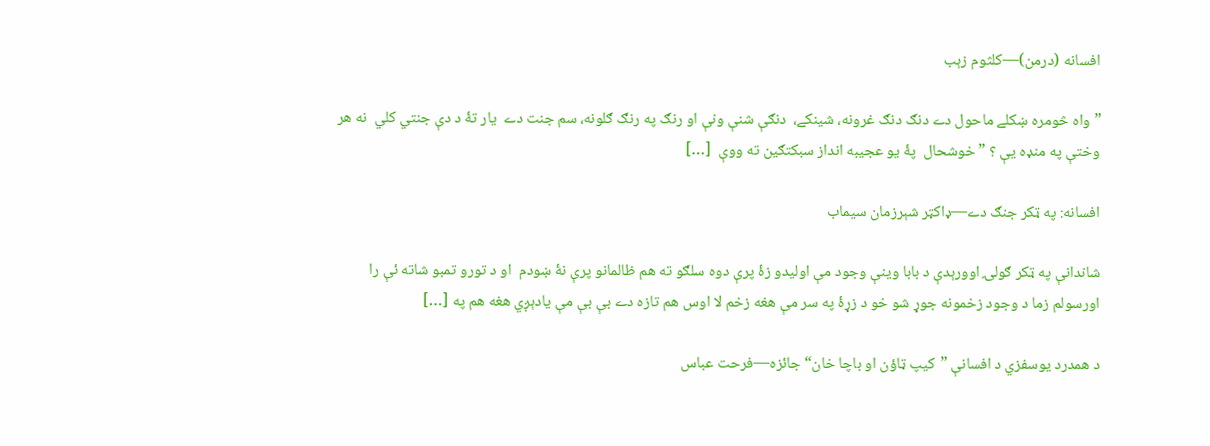افسانه (درمن)—کلثوم زېب

” واه څومره ښکلے ماحول دے دنګ دنګ غرونه، شینکے،  دنګې شنې ونې او رنګ په رنګ ګلونه، سم جنت دے  یار تۀ د دې جنتي کلي  نه هر وختې په منډه يې ؟ ” خوشحال  پۀ یو عجیبه انداز سبکتګین ته ووې  […]

افسانه: په ټکر جنګ دے—ډاکټر شېرزمان سيماب

شاندانې په ټکر ګولۍ اوورېدې د بابا وینې وجود مې اولیدو زۀ پرې دوه سلګو ته هم ظالمانو پرې نۀ ښودم  او د تورو تمبو شاته ئې را اورسولم زما د وجود زخمونه جوړ شو خو د زړۀ په سر مې هغه زخم لا اوس هم تازه دے بې بې مې یادېږي هغه هم په […]

د همدرد يوسفزي د افسانې ”کيپ ټاؤن او باچا خان“ جائزه—فرحت عباس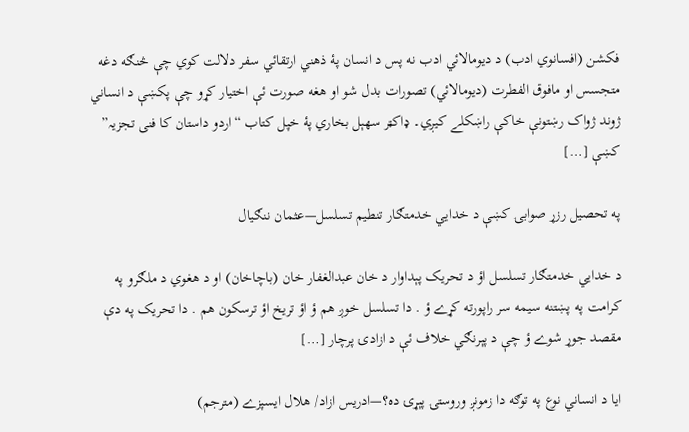فکشن (افسانوي ادب) د ديومالائي ادب نه پس د انسان پۀ ذهني ارتقائي سفر دلالت کوي چې څنګه دغه متجسس او مافوق الفطرت (ديومالائي) تصورات بدل شو او هغه صورت ئې اختيار کړو چې پکښې د انساني ژوند ژواک رښتونې خاکې راښکلے کيږي۔ ډاکټر سهېل بخاري پۀ خپل کتاب “اردو داستان کا فنی تجزیہ” کښې […]

په تحصيل رزړ صوابۍ کښې د خدايي خدمتګار تنطيم تسلسل—عثمان ننګيال

د خدايي خدمتګار تسلسل اؤ د تحريک پېداوار د خان عبدالغفار خان (باچاخان) او د هغوي د ملګرو په کرامت په پښتنه سيمه سر راپورته کړے ؤ . دا تسلسل خوږ هم ؤ اؤ تريخ اؤ ترسکون هم . دا تحريک په دې مقصد جوړ شوے ؤ چې د پېرنګي خلاف ئې د ازادۍ پرچار […]

ایا د انساني نوع په توګه دا زمونږ وروستۍ پېړۍ ده؟—ادريس ازاد/ هلال ايسپزے (مترجم)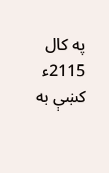په کال 2115ء کښې به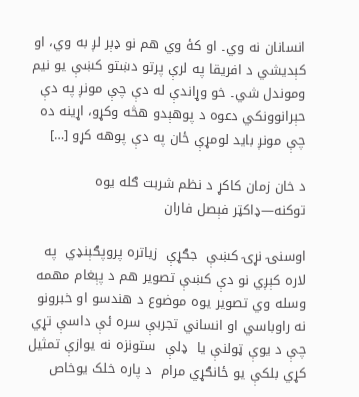انسانان نه وي۔ او کۀ وي هم نو ډېر لږ به وي، او کېدیشي د افریقا په لرې پرتو دښتو کښې یو نیم وموندل شي۔ خو وړاندې له دې چې مونږ په دې حېرانوونکي دعوه د پوهېدو هڅه وکړو، اړینه ده چې مونږ باید لومړې ځان په دې پوهه کړو […]

د خان زمان کاکړ د نظم شربت ګله يوه توکنه—ډاکټر فېصل فاران

اوسنۍ نړۍ کښې  جګړې  زياتره پروپګېنډي  په لاره کېږي نو دې کښې تصوير هم د پېغام مهمه وسله وي تصوير يوه موضوع د هندسو او خبرونو نه راوباسي او انساني تجربې سره ئې داسې تړي چې د يوې ټولنې يا  ډلې  ستونزه نه يوازې تمثيل کړي بلکې يو ځانګړي مرام  د پاره خلک يوخاص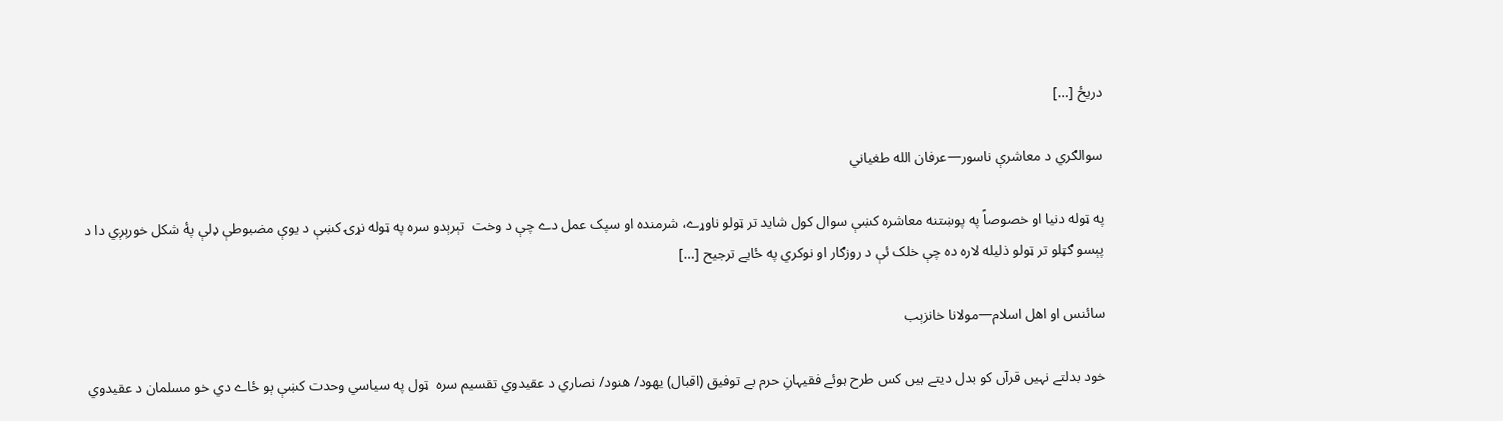دریځ […]

سوالګري د معاشرې ناسور—عرفان الله طغياني

په ټوله دنيا او خصوصاً په پوښتنه معاشره کښې سوال کول شاید تر ټولو ناوړے، شرمنده او سپک عمل دے چې د وخت  تېرېدو سره په ټوله نړۍ کښې د يوې مضبوطې ډلې پۀ شکل خورېږي دا د پېسو ګټلو تر ټولو ذلیله لاره ده چې خلک ئې د روزګار او نوکري په ځايے ترجيح […]

سائنس او اهل اسلام—مولانا خانزېب

خود بدلتے نہیں قرآں کو بدل دیتے ہیں کس طرح ہوئے فقیہانِ حرم بے توفیق (اقبال) یهود/ هنود/ نصاري د عقيدوي تقسيم سره  ټول په سیاسي وحدت کښې ېو ځاے دي خو مسلمان د عقيدوي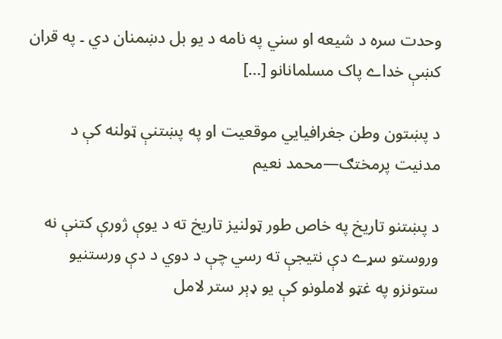وحدت سره د شيعه او سني په نامه د يو بل دښمنان دي ۔ په قران کښې خداے پاک مسلمانانو […]

د پښتون وطن جغرافيايي موقعيت او په پښتنې ټولنه کې د مدنيت پرمختګ—محمد نعيم

د پښتنو تاريخ په خاص طور ټولنيز تاريخ ته د يوې ژورې کتنې نه وروستو سړے دې نتيجې ته رسي چې د دوي د دې ورستنيو ستونزو په غټو لاملونو کې يو ډېر ستر لامل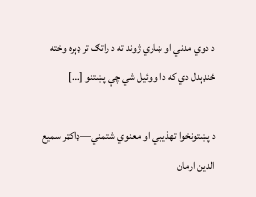د دوي مدني او ښاري ژوند ته د راتګ تر ډېره وخته ځنډېدل دي که دا ووئيل شي چې پښتنو […]

د پښتونخوا تهذيبي او معنوي شتمني—ډاکټر سميع الدين ارمان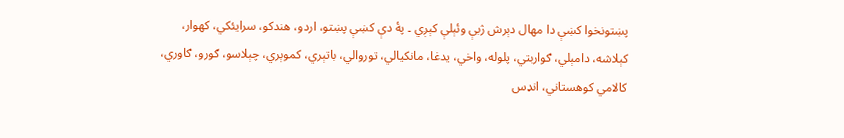پښتونخوا کښې دا مهال دېرش ژبې وئېلې کېږي ۔ پۀ دې کښې پښتو، اردو، هندکو، سرايئکي، کهوار، کېلاشه، دامېلي، ګواربتي، پلوله، واخي، يدغا، مانکيالي، توروالي، باتېري، کموېري، چېلاسو، ګورو، ګاوري، کالامي کوهستاني، انډس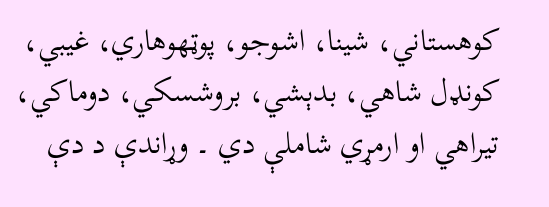کوهستاني، شينا، اشوجو، پوټهوهاري، غيبي، کونډل شاهي، بدېشي، بروشسکي، دوماکي، تيراهي او ارمړي شاملې دي ۔ وړاندې د دې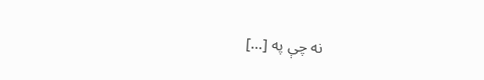نه چې په […]